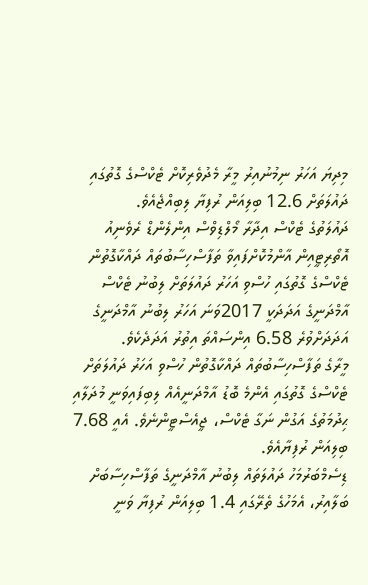މިދިޔަ އަހަރު ނިމުނުއިރު މީރާ މެދުވެރިކޮށް ޓެކްސްގެ ގޮތުގައި ދައުލަތަށް 12.6 ބިލިއަން ރުފިޔާ ލިބިއްޖެއެވެ.
ދައުލަތުގެ ޓެކްސް އިދާރާ މޯލްޑިވްސް އިންލެންޑް ރެވެނިއު އޮތޯރިޓީއިން އާންމުކޮށްފައިވާ ތަފާސްހިސާބުތައް ދައްކާގޮތުން ޓެކްސްގެ ގޮތުގައި ހުސްވި އަހަރު ދައުލަތަށް ލިބުނު ޓެކްސް އާމްދަނީގެ އަދަދަކީ 2017ވަނަ އަހަރު ލިބުނު އާމްދަނީގެ އަދަދަށްވުރެ 6.58 އިންސައްތަ އިތުރު އަދަދެކެވެ.
މީރާގެ ތަފާސްހިސާބުތައް ދައްކާގޮތުން ހުސްވި އަހަރު ދައުލަތަށް ޓެކްސްގެ ގޮތުގައި އެންމެ ބޮޑު އާމްދަނީއެއް ލިބިފައިވަނީ މުދަލާއި ޙިދުމަތުގެ އަގުން ނަގާ ޓެކްސް، ޖީއެސްޓީންނެވެ. އެއީ 7.68 ބިލިއަން ރުފިޔާއެވެ.
ޑިސެމްބަރުމަހު ދައުލަތައް ލިބުނު އާމްދަނީގެ ތަފާސްހިސާބަށް ބަލާއިރު، އެމަހުގެ ތެރޭގައި 1.4 ބިލިއަން ރުފިޔާ ވަނީ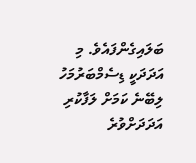ބަލައިގެންފައެވެ. މި އަދަދަކީ ޑިސެމްބަރުމަހު ލިބޭނެ ކަމަށް ލަފާކުރި އަދަދަށްވުރެ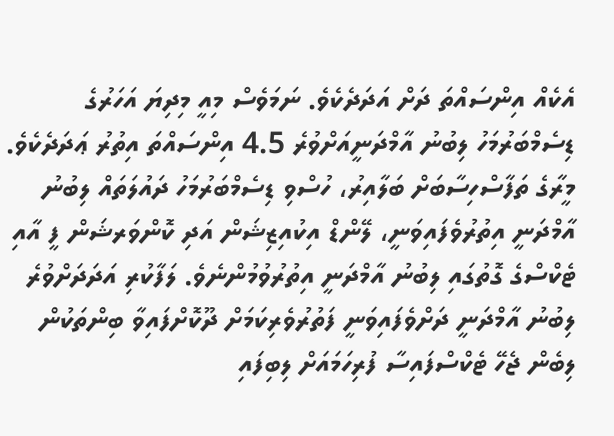އެކެއް އިންސައްތަ ދަށް އަދަދެކެވެ. ނަމަވެސް މިއީ މިދިޔަ އަހަރުގެ ޑިސެމްބަރުމަހު ލިބުނު އާމްދަނީއަށްވުރެ 4.5 އިންސައްތަ އިތުރު ޢަދަދެކެވެ.
މީރާގެ ތަފާސްހިސާބަށް ބަލާއިރު، ހުސްވި ޑިސެމްބަރުމަހު ދައުލަތައް ލިބުނު އާމްދަނީ އިތުރުވެފައިވަނީ، ލޭންޑް އިކުއިޒިޝަން އަދި ކޮންވަރޝަން ފީ އާއި ޓެކްސްގެ ގޮތުގައި ލިބުނު އާމްދަނީ އިތުރުވުމުންނެވެ. ލަފާކުރި އަދަދަށްވުރެ ލިބުނު އާމްދަނީ ދަށްވެފައިވަނީ ފަތުރުވެރިކަމަށް ދޫކޮށްފައިވާ ބިންތަކުން ލިބެން ޖެހޭ ޓެކްސްފައިސާ ފުރިހަމައަށް ލިބިފައި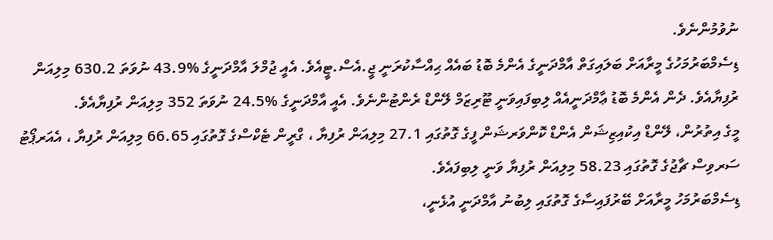ނުވުމުންނެވެ.
ޑިސެމްބަރުމަހުގެ މީރާއަށް ބަލައިގަތް އާމްދަނީގެ އެންމެ ބޮޑު ބައެއް ޙިއްސާކުރަނީ ޖީ.އެސް.ޓީއެވެ. އެއީ ޖުމްލަ އާމްދަނީގެ %43.9 ނުވަތަ 630.2 މިލިއަން ރުފިޔާއެވެ. ދެން އެންމެ ބޮޑު ޢާމްދަނީއެއް ލިބިފައިވަނީ ޓޫރިޒަމް ލޭންޑް ރެންޓުންނެވެ. އެއީ އާމްދަނީގެ %24.5 ނުވަތަ 352 މިލިއަން ރުފިޔާއެވެ.
މީގެ އިތުރުން، ލޭންޑް އިކުއިޒިޝަން އެންޑް ކޮންވަރޝަން ފީގެ ގޮތުގައި 27.1 މިލިއަން ރުފިޔާ ، ގްރީން ޓެކްސްގެ ގޮތުގައި 66.65 މިލިއަން ރުފިޔާ ، އެއަރޕޯޓު ސަރވިސް ޗާޖުގެ ގޮތުގައި 58.23 މިލިއަން ރުފިޔާ ވަނީ ލިބިފައެވެ.
ޑިސެމްބަރުމަހު މީރާއަށް ބޭރުފައިސާގެ ގޮތުގައި ލިބުނު އާމްދަނީ އުޅެނީ،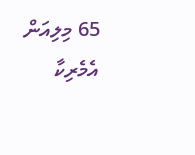65 މިލިއަން އެމެރިކާ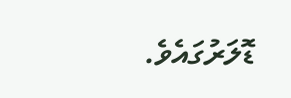ޑޮލަރުގައެވެ.